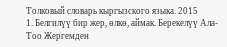Толковый словарь кыргызского языка. 2015
1. Белгилүү бир жер, өлкө, аймак. Берекелүү Ала-Тоо Жергемден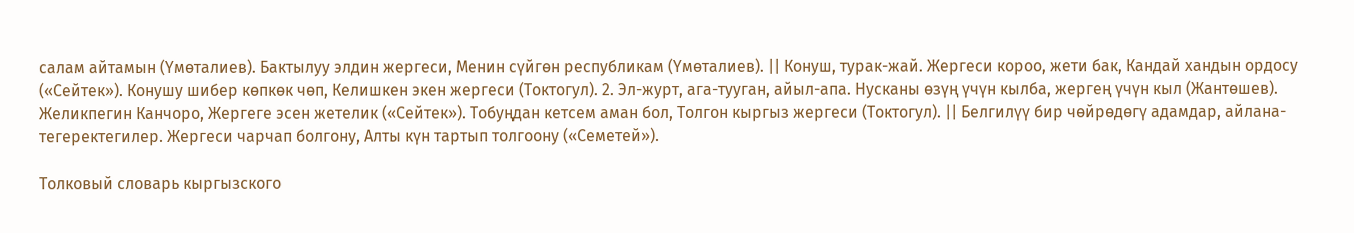салам айтамын (Үмөталиев). Бактылуу элдин жергеси, Менин сүйгөн республикам (Үмөталиев). || Конуш, турак-жай. Жергеси короо, жети бак, Кандай хандын ордосу («Сейтек»). Конушу шибер көпкөк чөп, Келишкен экен жергеси (Токтогул). 2. Эл-журт, ага-тууган, айыл-апа. Нусканы өзүң үчүн кылба, жергең үчүн кыл (Жантөшев). Желикпегин Канчоро, Жергеге эсен жетелик («Сейтек»). Тобуңдан кетсем аман бол, Толгон кыргыз жергеси (Токтогул). || Белгилүү бир чөйрөдөгү адамдар, айлана-тегеректегилер. Жергеси чарчап болгону, Алты күн тартып толгоону («Семетей»).

Толковый словарь кыргызского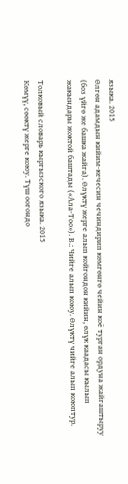языка. 2015
Өлгөн адамдын кийим-кечесин чечиндирип көмгөнгө чейин коё турган ордуна жайгаштыруу (боз үйгө же башка жайга). Өлүктү жерге алып койгондон кийин, өлүк каадасы кылып жакындары жоктой баштады («Ала-Тоо»). В.: Чийге алып коюу. Өлүктү чийге алып коюптур.

Толковый словарь кыргызского языка. 2015
Көмүү, сөөктү жерге коюу. Түш оогондо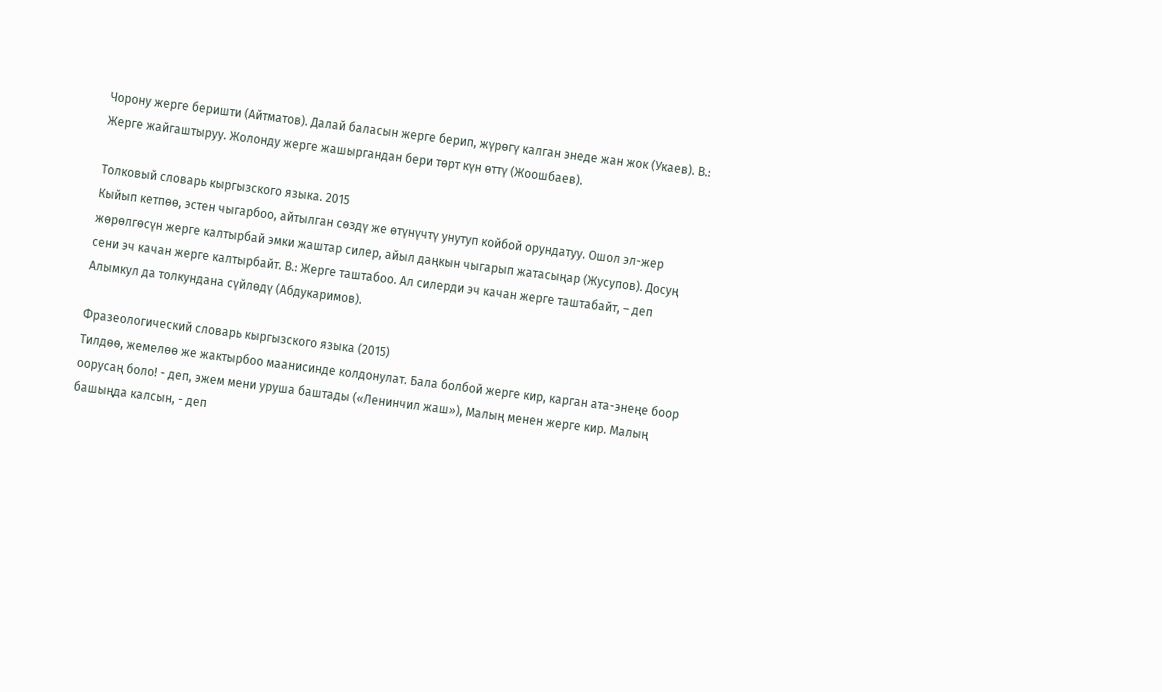Чорону жерге беришти (Айтматов). Далай баласын жерге берип, жүрөгү калган энеде жан жок (Укаев). В.: Жерге жайгаштыруу. Жолонду жерге жашыргандан бери төрт күн өттү (Жоошбаев).

Толковый словарь кыргызского языка. 2015
Кыйып кетпөө, эстен чыгарбоо, айтылган сөздү же өтүнүчтү унутуп койбой орундатуу. Ошол эл-жер жөрөлгөсүн жерге калтырбай эмки жаштар силер, айыл даңкын чыгарып жатасыңар (Жусупов). Досуң сени эч качан жерге калтырбайт. В.: Жерге таштабоо. Ал силерди эч качан жерге таштабайт, – деп Алымкул да толкундана сүйлөдү (Абдукаримов).

Фразеологический словарь кыргызского языка (2015)
Тилдөө, жемелөө же жактырбоо маанисинде колдонулат. Бала болбой жерге кир, карган ата-энеңе боор оорусаң боло! - деп, эжем мени уруша баштады («Ленинчил жаш»), Малың менен жерге кир. Малың башыңда калсын, - деп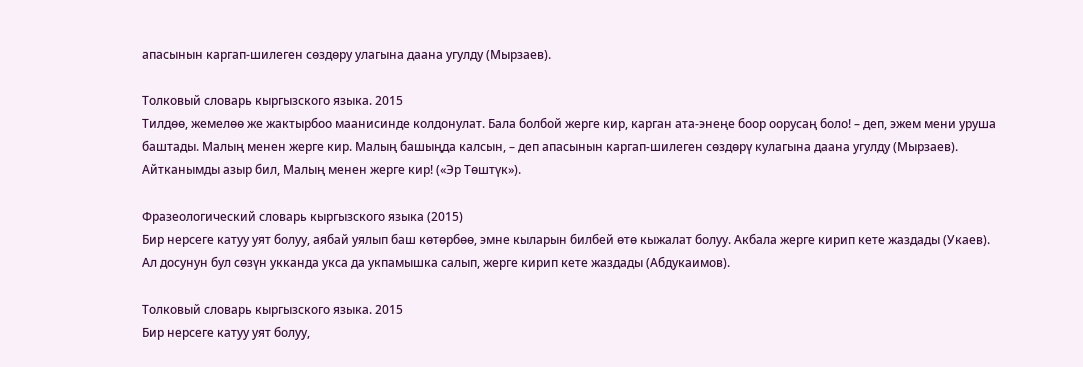апасынын каргап-шилеген сөздөру улагына даана угулду (Мырзаев).

Толковый словарь кыргызского языка. 2015
Тилдөө, жемелөө же жактырбоо маанисинде колдонулат. Бала болбой жерге кир, карган ата-энеңе боор оорусаң боло! – деп, эжем мени уруша баштады. Малың менен жерге кир. Малың башыңда калсын, – деп апасынын каргап-шилеген сөздөрү кулагына даана угулду (Мырзаев). Айтканымды азыр бил, Малың менен жерге кир! («Эр Төштүк»).

Фразеологический словарь кыргызского языка (2015)
Бир нерсеге катуу уят болуу, аябай уялып баш көтөрбөө, эмне кыларын билбей өтө кыжалат болуу. Акбала жерге кирип кете жаздады (Укаев). Ал досунун бул сөзүн укканда укса да укпамышка салып, жерге кирип кете жаздады (Абдукаимов).

Толковый словарь кыргызского языка. 2015
Бир нерсеге катуу уят болуу,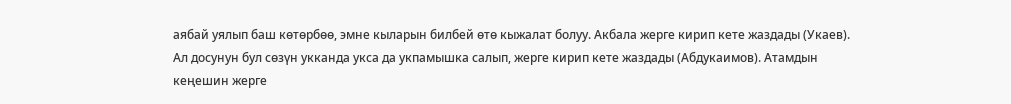аябай уялып баш көтөрбөө, эмне кыларын билбей өтө кыжалат болуу. Акбала жерге кирип кете жаздады (Укаев). Ал досунун бул сөзүн укканда укса да укпамышка салып, жерге кирип кете жаздады (Абдукаимов). Атамдын кеңешин жерге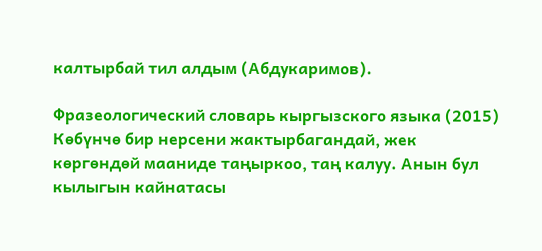калтырбай тил алдым (Абдукаримов).

Фразеологический словарь кыргызского языка (2015)
Көбүнчө бир нерсени жактырбагандай, жек көргөндөй мааниде таңыркоо, таң калуу. Анын бул кылыгын кайнатасы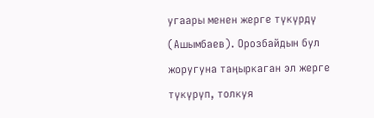угаары менен жерге түкүрдү (Ашымбаев). Орозбайдын бул жоругуна таңыркаган эл жерге түкүрүп, толкуя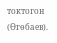токтогон (Өгөбаев).